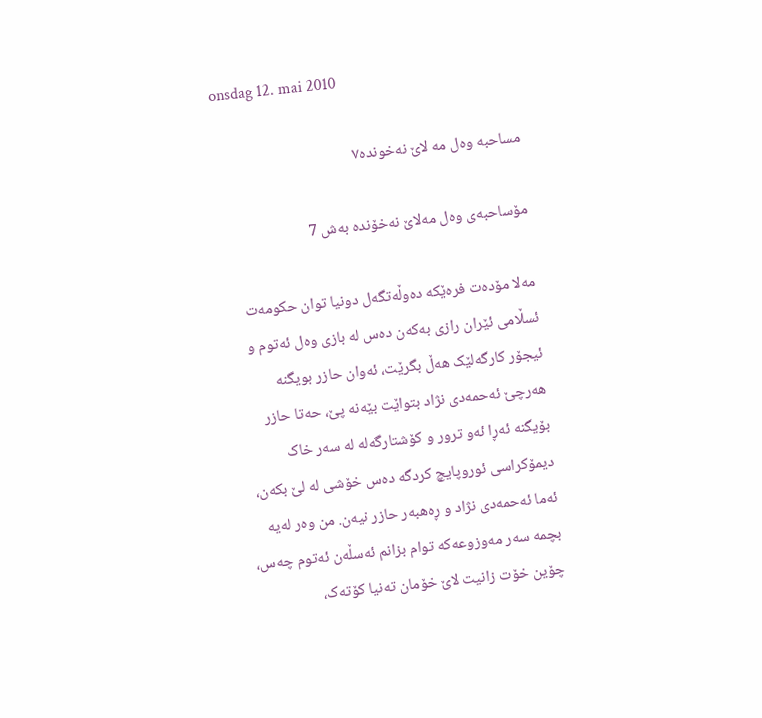onsdag 12. mai 2010

مساحبە وەل مه لاێ نەخوندە٧

مۆساحبه‌ی وه‌ل مه‌لاێ نه‌خۆنده‌ به‌ش 7

مه‌لا مۆده‌ت فره‌ێکه‌ ده‌وڵه‌تگه‌ل دونیا توان حکومه‌ت ئسڵامی ئێران رازی به‌که‌ن ده‌س له‌ بازی وه‌ل ئه‌توم و ئیجۆر کارگه‌لێک هه‌ڵ بگرێت، ئه‌وان حازر بویگنه‌ هه‌رچێ ئه‌حمه‌دی نژاد بتواێت بێه‌نه‌ پێ، حه‌تا حازر بۆیگنه‌ ئه‌ڕا ئه‌و ترور و کۆشتارگه‌له‌ له‌ سه‌ر خاک دیمۆکراسی ئوروپایچ کردگه‌ ده‌س خۆشی له‌ لێ بکه‌ن، ئه‌ما ئه‌حمه‌دی نژاد و ڕه‌هبه‌ر حازر نیه‌ن. من وه‌ر له‌یه‌ بچمه‌ سه‌ر مه‌وزوعه‌که‌ توام بزانم ئه‌سڵه‌ن ئه‌توم چه‌س، چۆین خۆت زانیت لاێ خۆمان ته‌نیا کۆته‌ک،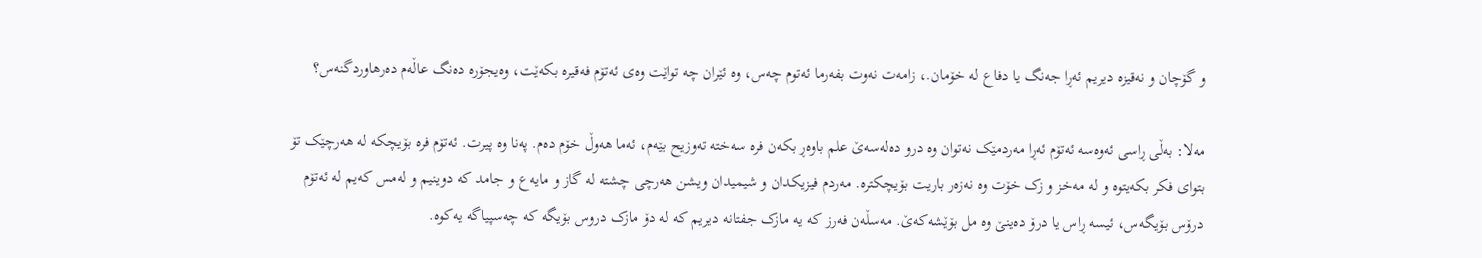و گۆچان و نه‌قیزه‌ دیریم ئه‌ڕا جه‌نگ یا دفاع له‌ خۆمان.، زامه‌ت نه‌وت بفه‌رما ئه‌توم چه‌س، وه‌ ئێران چه‌ تواێت وه‌ی ئه‌تۆم فه‌قیره‌ بکه‌ێت، وه‌یجۆره‌ ده‌نگ عاڵه‌م ده‌رهاوردگنه‌س؟

مه‌لا: به‌ڵی ڕاسی ئه‌وه‌سه‌ ئه‌تۆم ئه‌ڕا مه‌ردمێک نه‌توان وه‌ درو ده‌له‌سه‌ێ علم باوه‌ڕ بکه‌ن فره‌ سه‌خته‌ ته‌وزیح بێه‌م، ئه‌ما هه‌وڵ خۆم ده‌م. په‌نا وه‌ پیرت. ئه‌تۆم فره‌ بۆیچکه‌ له‌ هه‌رچێک تۆ بتوای فکر بکه‌یتوه‌ و له‌ مه‌خز و زک خۆت وه‌ نه‌زه‌ر باریت بۆیچکتره‌. مه‌ردم فیزیکدان و شیمیدان ویشن هه‌رچی چشته‌ له‌ گاز و مایه‌ع و جامد که‌ دوینیم و له‌مس که‌یم له‌ ئه‌تۆم درۆس بۆیگه‌س، ئیسه‌ ڕاس یا درۆ ده‌ینێ وه‌ مل بۆێشه‌که‌ێ. مه‌سڵه‌ن فه‌رز که‌ یه‌ مازک جفتانه‌ دیریم که‌ له‌ دۆ مازک دروس بۆیگه‌ که‌ چه‌سپیاگه‌ یه‌کوه‌.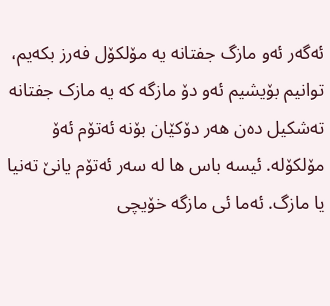ئه‌گه‌ر ئه‌و مازگ جفتانه‌ یه‌ مۆلکۆل فه‌رز بکه‌یم، توانیم بۆیشیم ئه‌و دۆ مازگه‌ که‌ یه‌ مازک جفتانه‌ ته‌شکیل ده‌ن هه‌ر دۆکێان بۆنه‌ ئه‌تۆم ئه‌ۆ مۆلکۆله‌‌. ئیسه‌ باس ها له‌ سه‌ر ئه‌تۆم یانێ ته‌نیا یا مازگ. ئه‌ما ئی مازگه‌ خۆیچی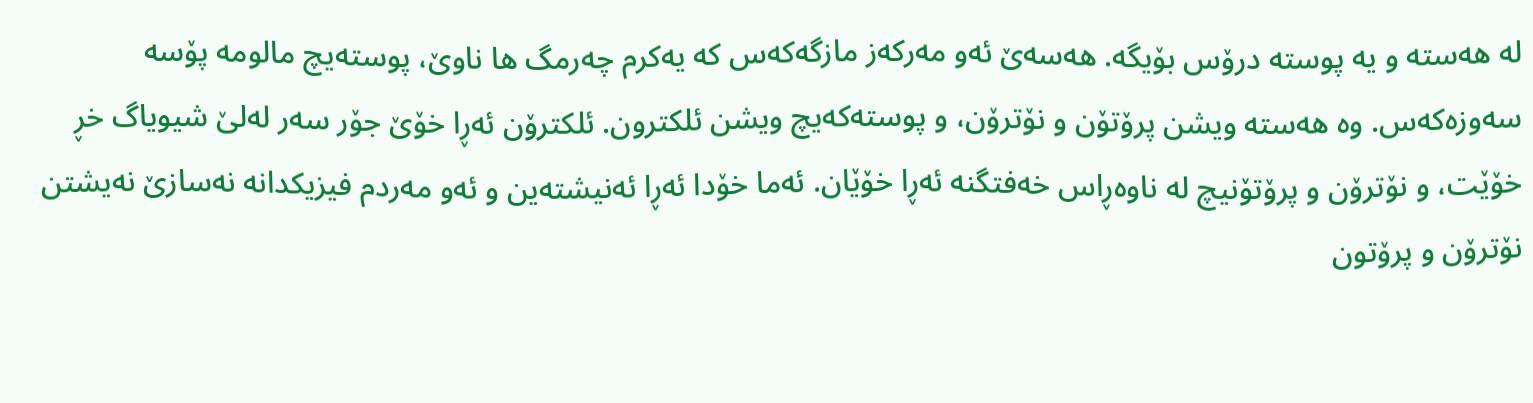له‌ هه‌سته‌ و یه‌ پوسته‌ درۆس بۆیگه‌. هه‌سه‌ێ‌ ئه‌و مه‌رکه‌ز مازگه‌که‌س که‌ یه‌کرم چه‌رمگ ها ناوێ، پوسته‌یچ مالومه‌ پۆسه‌ سه‌وزه‌که‌س. وه‌ هه‌سته‌ ویشن پرۆتۆن و نۆترۆن، و پوسته‌که‌یچ ویشن ئلکترون. ئلکترۆن ئه‌ڕا خۆێ جۆر سه‌ر له‌لێ شیویاگ خڕ خۆێت، و نۆترۆن و پرۆتۆنیچ له‌ ناوه‌ڕاس خه‌فتگنه‌ ئه‌ڕا خۆێان. ئه‌ما خۆدا ئه‌ڕا ئه‌نیشته‌ین و ئه‌و مه‌ردم فیزیکدانه‌ نه‌سازێ نه‌یشتن نۆترۆن و پرۆتون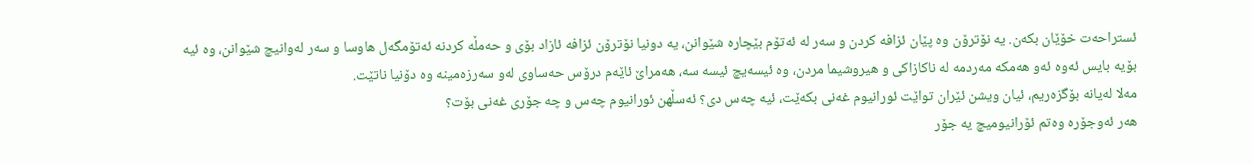ئستراحه‌ت خۆێان بکه‌ن. یه‌ نۆترۆن وه‌ پێان ئزافه‌ کردن و سه‌ر له‌ ئه‌تۆم بێچاره‌ شێوانن، یه‌ دونیا نۆترۆن ئزافه‌ ئازاد بۆی و حه‌مڵه‌ کردنه‌ ئه‌تۆمگه‌ل هاوسا و سه‌ر له‌وانیچ شێوانن، وه‌ ئیه‌ بۆیه‌ بایس ئه‌وه‌ ئه‌و هه‌مکه‌ مه‌ردمه‌ له‌ ناکازاکی و هیروشیما مردن، وه‌ ئیسه‌یچ ئیسه‌ سه‌، هه‌مراێ ئاێه‌م درۆس حه‌ساوی له‌و سه‌رزه‌مینه‌ وه‌ دۆنیا ناتێت.
مه‌لا له‌یانه‌ بۆگزه‌ریم، ئیان ویشن ئێران تواێت ئورانیوم غه‌نی بکه‌ێت، ئیه‌ چه‌س دی؟ ئه‌سڵهن‌ ئورانیوم چه‌س و چه‌ جۆری غه‌نی بۆت؟
هه‌ر ئه‌وجۆره‌ وه‌تم ئۆرانیومیچ یه‌ جۆر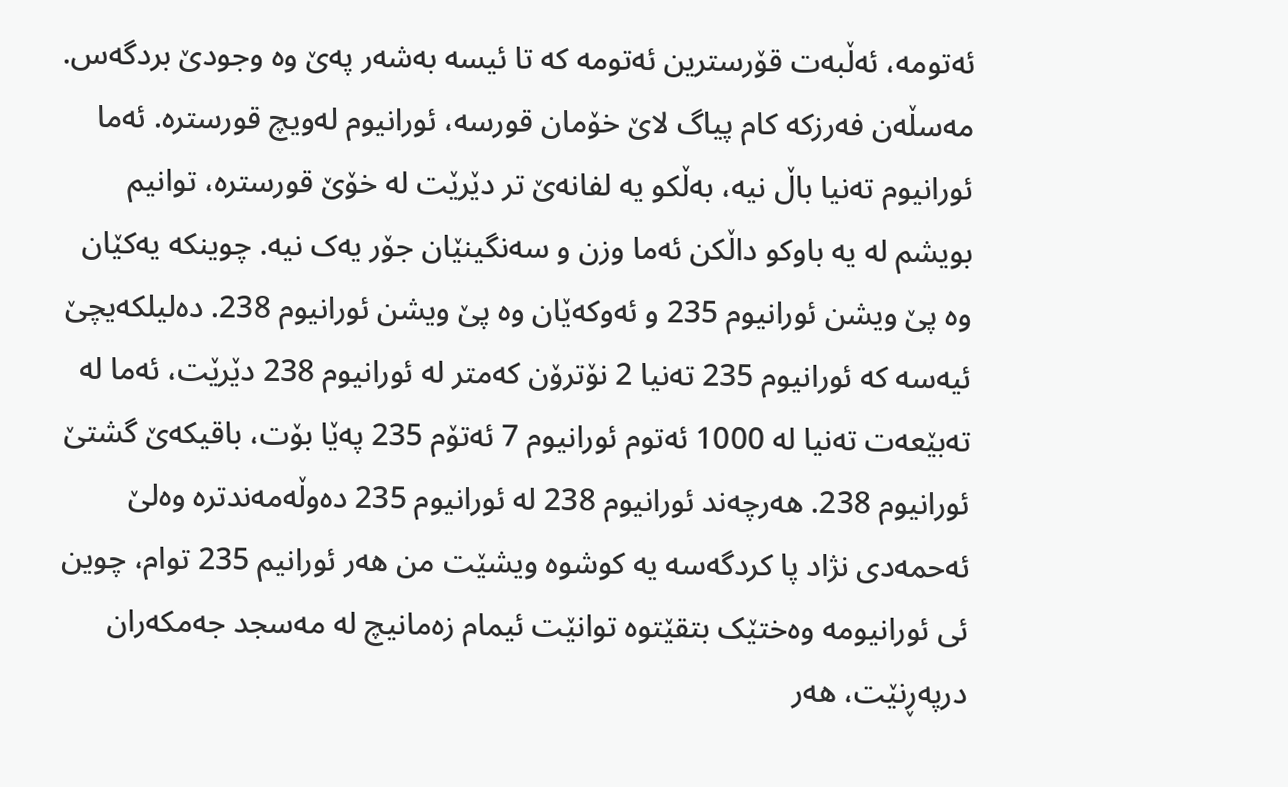ئه‌تومه‌، ئه‌ڵبه‌ت قۆرسترین ئه‌تومه‌ که‌ تا ئیسه‌ به‌شه‌ر په‌ێ وه‌ وجودێ بردگه‌س. مه‌سڵه‌ن فه‌رزکه‌ کام پیاگ لاێ خۆمان قورسه‌، ئورانیوم له‌ویچ قورستره‌. ئه‌ما ئورانیوم ته‌نیا باڵ نیه‌، به‌ڵکو یه‌ لفانه‌ێ تر دێرێت له‌ خۆێ قورستره‌، توانیم بویشم له‌ یه‌ باوکو داڵکن ئه‌ما وزن و سه‌نگینێان جۆر یه‌ک نیه‌. چوینکه‌ یه‌کێان وه‌ پێ ویشن ئورانیوم 235 و ئه‌وکه‌ێان وه‌ پێ ویشن ئورانیوم 238. ده‌لیلکه‌یچێ ئیه‌سه‌ که‌ ئورانیوم 235 ته‌نیا 2 نۆترۆن که‌متر له‌ ئورانیوم 238 دێرێت، ئه‌ما له‌ ته‌بێعه‌ت ته‌نیا له‌ 1000 ئه‌توم ئورانیوم 7 ئه‌تۆم 235 په‌ێا بۆت، باقیکه‌ێ گشتێ ئورانیوم 238. هه‌رچه‌ند ئورانیوم 238 له‌ ئورانیوم 235 ده‌وڵه‌مه‌ندتره‌ وه‌لێ ئه‌حمه‌دی نژاد پا کردگه‌سه‌ یه‌ کوشوه‌ ویشێت من هه‌ر ئورانیم 235 توام، چوین ئی ئورانیومه‌ وه‌ختێک بتقێتوه‌ توانێت ئیمام زه‌مانیچ له‌ مه‌سجد جه‌مکه‌ران درپه‌ڕنێت، هه‌ر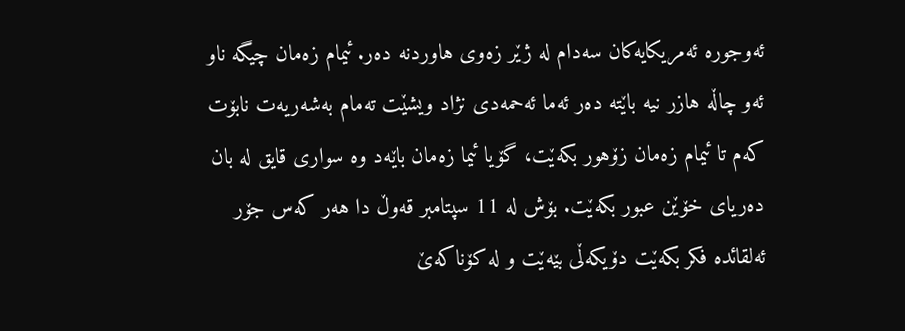ئه‌وجوره‌ ئه‌مریکایه‌کان سه‌دام له‌ ژێر زه‌وی هاوردنه‌ ده‌ر. ئیمام زه‌مان چیگه‌ ناو ئه‌و چاڵه‌ هازر نیه‌ باێته‌ ده‌ر ئه‌ما ئه‌حمه‌دی نژاد ویشێت ته‌مام به‌شه‌ریه‌ت نابۆت که‌م تا ئیمام زه‌مان زۆهور بکه‌ێت، گۆیا ئیما زه‌مان باێه‌د وه‌ سواری قایق له‌ بان ده‌ریای خۆێن عبور بکه‌ێت. بۆش له‌ 11 سپتامبر قه‌وڵ دا هه‌ر که‌س جۆر ئه‌لقائده‌ فکر بکه‌ێت دۆیکه‌ڵی بێه‌ێت و له‌ کۆناکه‌ێ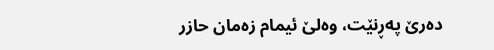ده‌رێ په‌ڕنێت، وه‌لێ ئیمام زه‌مان حازر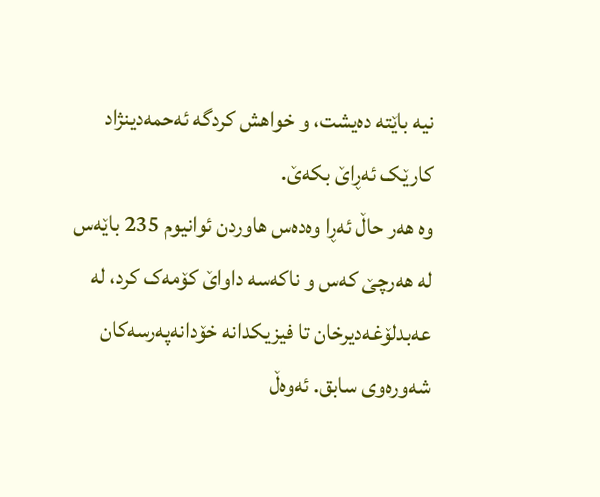نیه‌ باێته‌ ده‌یشت، و خواهش کردگه‌ ئه‌حمه‌دینژاد کارێک ئه‌ڕاێ بکه‌ێ.
وه‌ هه‌ر حاڵ ئه‌ڕا وه‌ده‌س هاوردن ئوانیوم 235 باێه‌س له‌ هه‌رچێ که‌س و ناکه‌سه‌ داواێ کۆمه‌ک کرد، له‌ عه‌بدلۆغه‌دیرخان تا فیزیکدانه‌ خۆدانه‌په‌رسه‌کان شه‌وره‌و‌ی سابق. ئه‌وه‌ڵ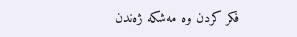فکر کردن وه‌ مه‌شکه‌ ژه‌ندن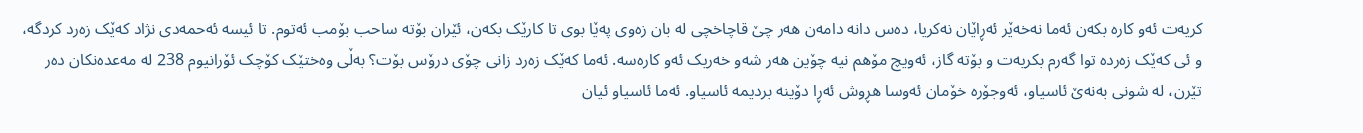کریه‌ت ئه‌و کاره‌ بکه‌ن ئه‌ما نه‌خه‌ێر ئه‌ڕاێان نه‌کریا، ده‌س دانه‌ دامه‌ن هه‌ر چێ قاچاخچی له‌ بان زه‌وی په‌ێا بوی تا کارێک بکه‌ن، ئێران بۆته‌ ساحب بۆمب ئه‌توم. تا ئیسه‌ ئه‌حمه‌دی نژاد که‌ێک زه‌رد کردگه‌، و ئی که‌ێک زه‌رده‌ توا گه‌رم بکریه‌ت و بۆته‌ گاز، ئه‌ویچ مۆهم نیه‌ چۆین هه‌ر شه‌و خه‌ریک ئه‌و کاره‌سه‌. ئه‌ما که‌ێک زه‌رد زانی چۆی درۆس بۆت؟ به‌ڵی وه‌ختێک کۆچک ئۆرانیوم 238 له‌ مه‌عده‌نکان ده‌ر تێرن، له‌ شونی به‌نه‌ێ ئاسیاو، ئه‌وجۆره‌ خۆمان ئه‌وسا هڕوش ئه‌ڕا دۆینه‌ بردیمه‌ ئاسیاو. ئه‌ما ئاسیاو ئیان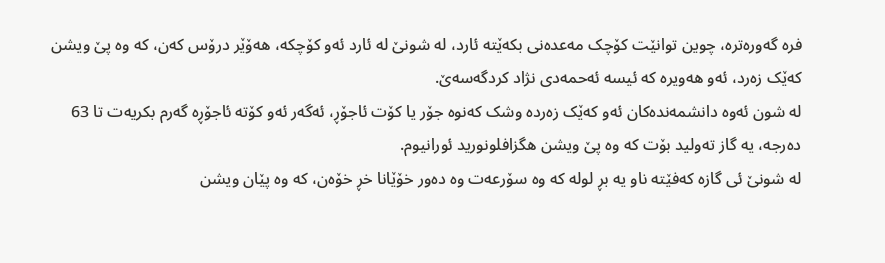فره‌ گه‌وره‌تره‌، چوین توانێت کۆچک مه‌عده‌نی بکه‌ێته‌ ئارد، له‌ شونێ له‌ ئارد ئه‌و کۆچکه،‌ هه‌ۆێر درۆس که‌ن، که‌ وه‌ پێ ویشن که‌ێک زه‌رد، ئه‌و هه‌ویره‌ که‌ ئیسه‌ ئه‌حمه‌دی نژاد کردگه‌سه‌ێ.
له‌ شون ئه‌وه‌ دانشمه‌نده‌کان ئه‌و که‌ێک زه‌رده‌ وشک که‌نوه‌ جۆر یا کۆت ئاجۆڕ، ئه‌گه‌ر ئه‌و کۆته‌ ئاجۆڕه‌ گه‌رم بکریه‌ت تا 63 ده‌رجه،‌ یه‌ گاز ته‌ولید بۆت که‌ وه‌ پێ ویشن هگزافلونورید ئورانیوم.
له‌ شونێ ئی گازه‌ که‌فێته‌ ناو یه‌ بڕ لوله‌ که وه‌‌ سۆرعه‌ت وه‌ ده‌ور خۆێانا خڕ خۆه‌ن، که‌ وه‌ پێان ویشن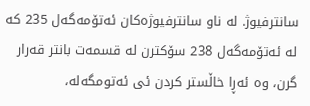سانترفیوژ. له‌ ناو سانترفیوژه‌کان ئه‌تۆمه‌گه‌ل 235 که‌ له‌ ئه‌تۆمه‌گه‌ل 238 سۆکترن له‌ قسمه‌ت بانتر قه‌رار گرن، وه‌ ئه‌ڕا خاڵستر کردن ئی ئه‌تومگه‌له‌،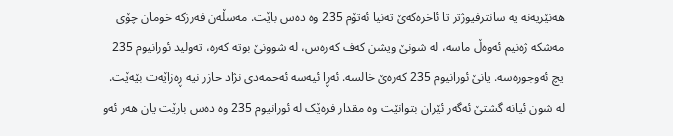هه‌نێریه‌نه‌ یه‌ سانترفیوژتر تا ئاخره‌که‌ێ ته‌نیا ئه‌تۆم 235 وه‌ ده‌س باێت. مه‌سڵه‌ن‌ فه‌رزکه‌ خومان چۆی مه‌شکه‌ ژه‌نیم ئه‌وه‌ڵ ماسه‌، له‌ شونێ ویشن که‌ف که‌ره‌س، له‌ شوونێ بوته‌ که‌ره‌، ته‌ولید ئورانیوم 235 یچ ئه‌وجوره‌سه‌. یانێ ئورانیوم 235 که‌ره‌ێ خالسه‌. ئه‌ڕا ئیه‌سه‌ ئه‌حمه‌دی نژاد حازر نیه‌ ڕه‌زاێه‌ت بێه‌ێت. له‌ شون ئیانه‌ گشتێ ئه‌گه‌ر ئێران بتوانێت وه‌ مقدار فره‌ێک له‌ ئورانیوم 235 وه‌ ده‌س بارێت یان هه‌ر ئه‌و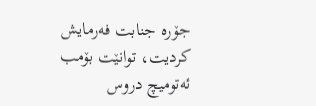جۆره‌ جنابت فه‌رمایش کردیت، توانێت بۆمب ئه‌تومیچ دروس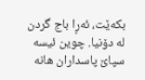بکه‌ێت، ئه‌ڕا باج گردن له‌ دۆنیا. چوین ئیسه‌ سپاێ پاسداران هانه‌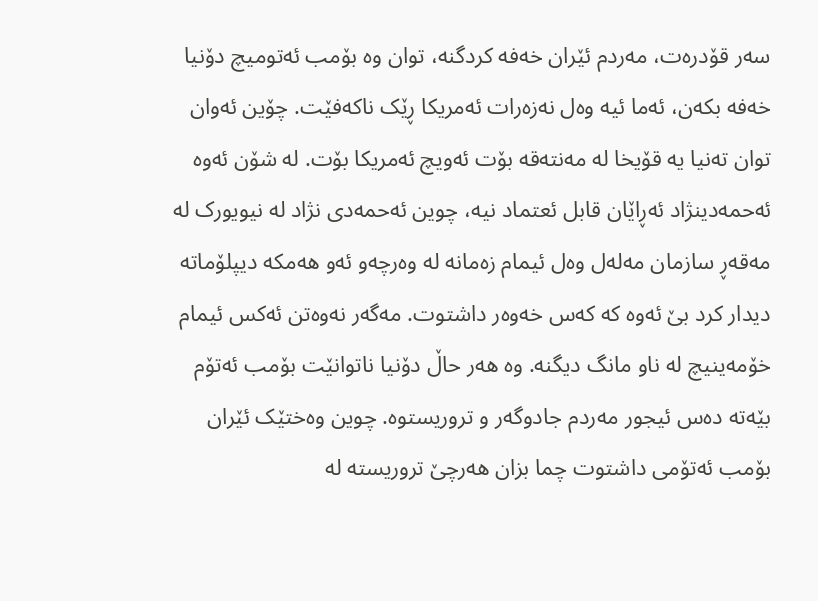سه‌ر قۆدره‌ت، مه‌ردم ئێران خه‌فه‌ کردگنه‌، توان وه‌ بۆمب ئه‌تومیچ دۆنیا خه‌فه‌ بکه‌ن، ئه‌ما ئیه‌ وه‌ل نه‌زه‌رات ئه‌مریکا ڕێک ناکه‌فێت. چۆین ئه‌وان توان ته‌نیا یه‌ قۆیخا له‌ مه‌نته‌قه‌ بۆت ئه‌ویچ ئه‌مریکا بۆت. له‌ شۆن ئه‌وه‌ ئه‌حمه‌دینژاد ئه‌ڕاێان قابل ئعتماد نیه‌، چوین ئه‌حمه‌دی نژاد له‌ نیویورک له‌ مه‌قه‌ڕ سازمان مه‌له‌ل وه‌ل ئیمام زه‌مانه‌ له‌ وه‌رچه‌و ئه‌و هه‌مکه‌ دیپلۆماته‌ دیدار کرد بێ ئه‌وه‌ که‌ که‌س خه‌وه‌ر داشتوت. مه‌گه‌ر نه‌وه‌تن ئه‌کس ئیمام خۆمه‌ینیچ له‌ ناو مانگ دیگنه‌. وه‌ هه‌ر حاڵ دۆنیا ناتوانێت بۆمب ئه‌تۆم بێه‌ته‌ ده‌س ئیجور مه‌ردم جادوگه‌ر و تروریستوه‌. چوین وه‌ختێک ئێران بۆمب ئه‌تۆمی داشتوت چما بزان هه‌رچێ تروریسته‌ له‌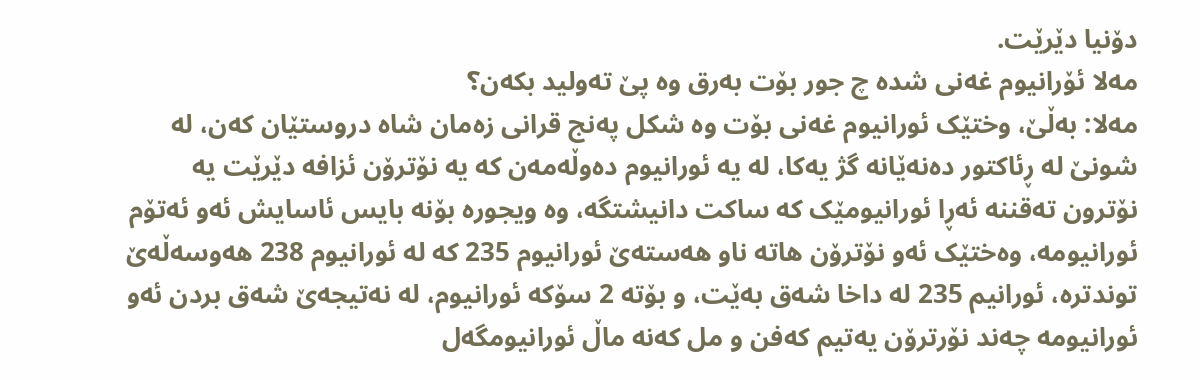دۆنیا دێرێت.
مه‌لا ئۆرانیوم غه‌نی شده‌ چ جور بۆت به‌رق وه‌ پێ ته‌ولید بکه‌ن؟
مه‌لا: به‌ڵێ، وختێک ئورانیوم غه‌نی بۆت وه‌ شکل په‌نج قرانی زه‌مان شاه‌ دروستێان که‌ن، له‌ شونێ له‌ ڕئاکتور ده‌نه‌ێانه‌ گژ یه‌کا، له‌ یه‌ ئورانیوم ده‌وڵه‌مه‌ن که‌ یه‌ نۆترۆن ئزافه‌ دێرێت یه‌ نۆترون ته‌قننه‌ ئه‌ڕا ئورانیومێک که‌ ساکت دانیشتگه‌، وه‌ ویجوره‌ بۆنه‌ بایس ئاسایش ئه‌و ئه‌تۆم ئورانیومه‌، وه‌ختێک ئه‌و نۆترۆن هاته‌ ناو هه‌سته‌ێ ئورانیوم 235 که‌ له‌ ئورانیوم 238 هه‌وسه‌ڵه‌ێ توندتره‌، ئورانیم 235 له‌ داخا شه‌ق به‌ێت، و بۆته‌ 2 سۆکه‌ ئورانیوم، له‌ نه‌تیجه‌ێ شه‌ق بردن ئه‌و ئورانیومه‌ چه‌ند نۆرترۆن یه‌تیم که‌فن و مل که‌نه‌ ماڵ ئورانیومگه‌ل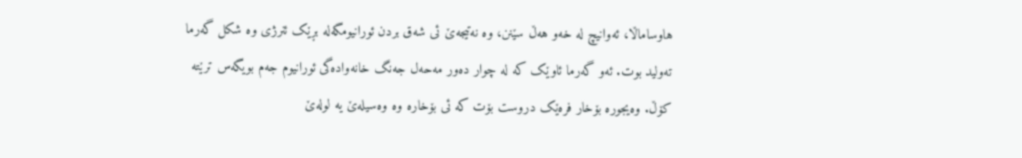هاوساماڵا، ئه‌وانیچ له‌ خه‌و هه‌ڵ سێنن، وه‌ نه‌تیجه‌ێ ئی شه‌ق بردن ئورانیومگه‌له‌ بڕێک ئنرژی وه‌ شکل گه‌رما ته‌ولید بوت. ئه‌و گه‌رما ئاوێک که‌ له‌ چوار ده‌ور مه‌حه‌ل جه‌نگ خانه‌واده‌گی ئورانیوم جه‌م بویگه‌س ترێته‌ کۆڵ. وه‌یجوره‌ بۆخار فره‌ێک دروست بۆت که‌ ئی بۆخاره‌ وه‌ وه‌سیله‌ێ یه‌ لوله‌ێ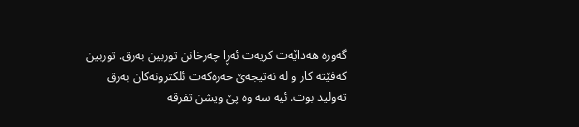گه‌وره‌ هه‌داێه‌ت کریه‌ت ئه‌ڕا چه‌رخانن توربین به‌رق. توربین که‌فێته‌ کار و له‌ نه‌تیجه‌ێ حه‌ره‌که‌ت ئلکترونه‌کان به‌رق ته‌ولید بوت. ئیه‌ سه‌ وه‌ پێ ویشن تفرقه‌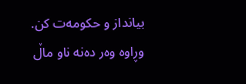بیانداز و حکومه‌ت کن. وڕاوه‌ وه‌ر ده‌نه‌ ناو ماڵ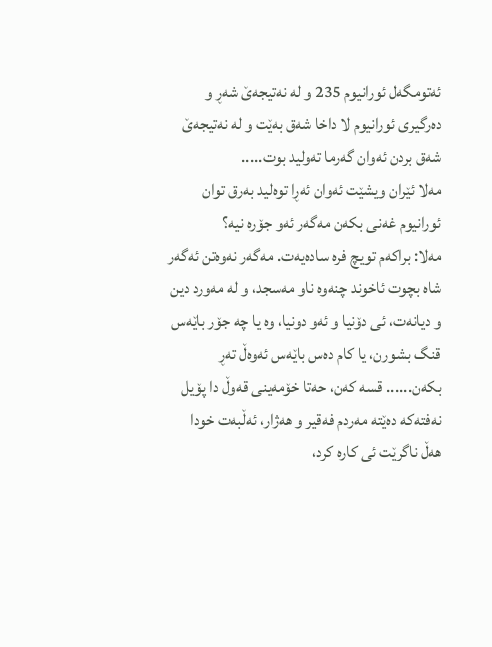ئه‌تومگه‌ل ئورانیوم 235 و له‌ نه‌تیجه‌ێ شه‌ڕ و ده‌رگیری ئورانیوم لا داخا شه‌ق به‌ێت و له‌ نه‌تیجه‌ێ شه‌ق بردن ئه‌وان گه‌رما ته‌ولید بوت.....
مه‌لا ئێران ویشێت ئه‌وان ئه‌ڕا توه‌لید به‌رق توان ئورانیوم غه‌نی بکه‌ن مه‌گه‌ر ئه‌و جۆره‌ نیه‌؟
مه‌لا: براکه‌م تویچ فره‌ ساده‌یه‌ت. مه‌گه‌ر نه‌وه‌تن ئه‌گه‌ر شاه‌ بچوت ئاخوند چنه‌وه‌ ناو مه‌سجد، و له‌ مه‌ورد دین و دیانه‌ت، ئی دۆنیا و ئه‌و دونیا، وه‌ یا چه‌ جۆر باێه‌س قنگ بشورن، یا کام ده‌س با‌ێه‌س ئه‌وه‌ڵ ته‌ڕ بکه‌ن...... قسه‌ که‌ن، حه‌تا خۆمه‌ینی قه‌وڵ دا پۆیل نه‌فته‌که‌ ده‌ێته‌ مه‌ردم فه‌قیر و هه‌ژار، ئه‌ڵبه‌ت خودا هه‌ڵ ناگرێت ئی کاره‌ کرد،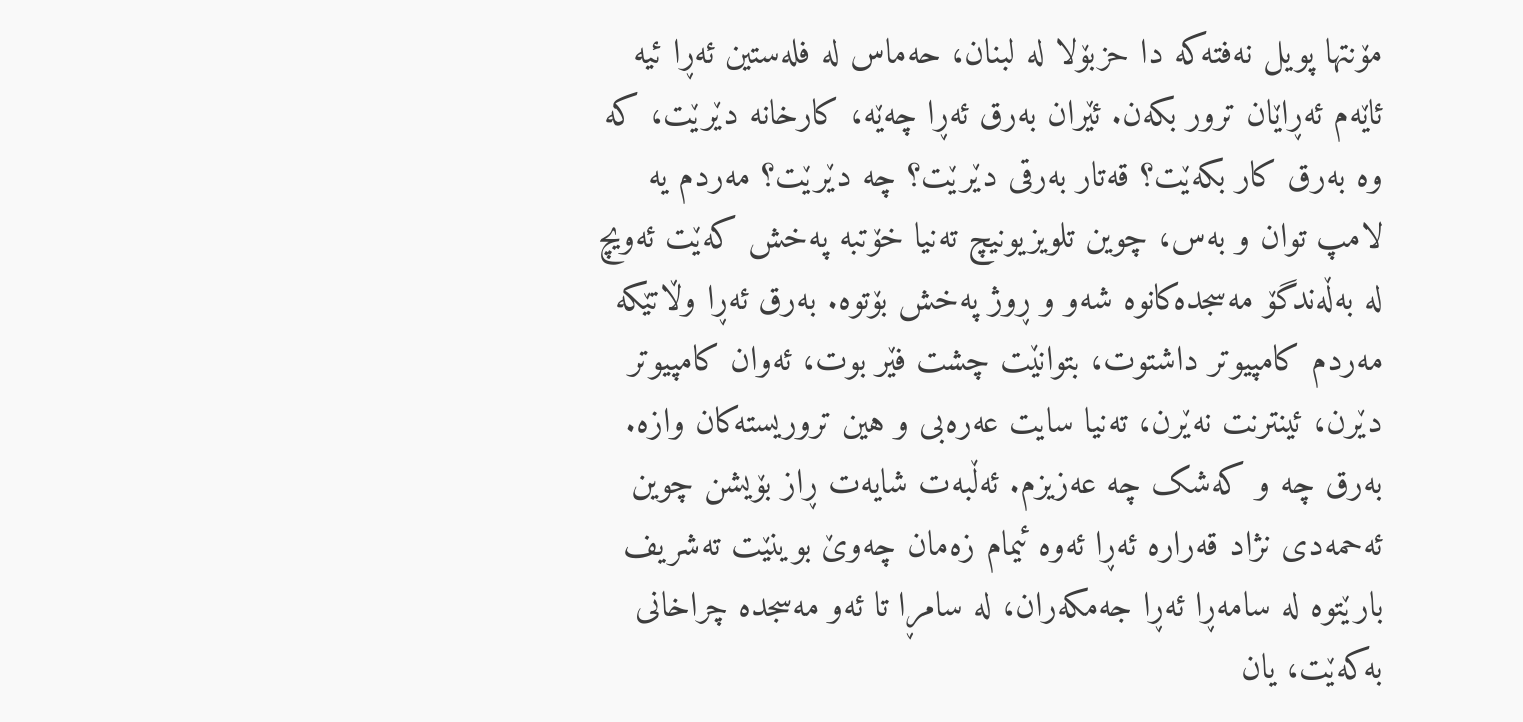مۆنتها پویل نه‌فته‌که‌ دا حزبۆلا له‌ لبنان، حه‌ماس له‌ فله‌ستین ئه‌ڕا ئیه‌ ئاێه‌م ئه‌ڕاێان ترور بکه‌ن. ئێران به‌رق ئه‌ڕا چه‌ێه‌، کارخانه‌ دێرێت، که‌ وه‌ به‌رق کار بکه‌ێت؟ قه‌تار به‌رقی دێرێت؟ چه‌ دێرێت؟ مه‌ردم یه‌ لامپ توان و به‌س، چوین تلویزیونیچ ته‌نیا خۆتبه‌ په‌خش که‌ێت ئه‌ویچ له‌ به‌ڵه‌ندگۆ مه‌سجده‌کانوه‌ شه‌و و ڕوژ په‌خش بۆتوه‌. به‌رق ئه‌ڕا وڵاتێکه‌ مه‌ردم کامپیوتر داشتوت، بتوانێت چشت فێر بوت، ئه‌وان کامپیوتر دێرن، ئینترنت نه‌ێرن، ته‌نیا سایت عه‌ره‌بی و هین تروریسته‌کان وازه‌. به‌رق چه‌ و که‌شک چه‌ عه‌زیزم. ئه‌ڵبه‌ت شایه‌ت ڕاز بۆیشن چوین ئه‌حمه‌دی نژاد قه‌راره‌ ئه‌ڕا ئه‌وه‌ ئیمام زه‌مان چه‌وێ بوینێت ته‌شریف بارێتوه‌ له‌ سامه‌ڕا ئه‌ڕا جه‌مکه‌ران، له‌ سامڕا تا ئه‌و مه‌سجده‌ چراخانی به‌که‌ێت، یان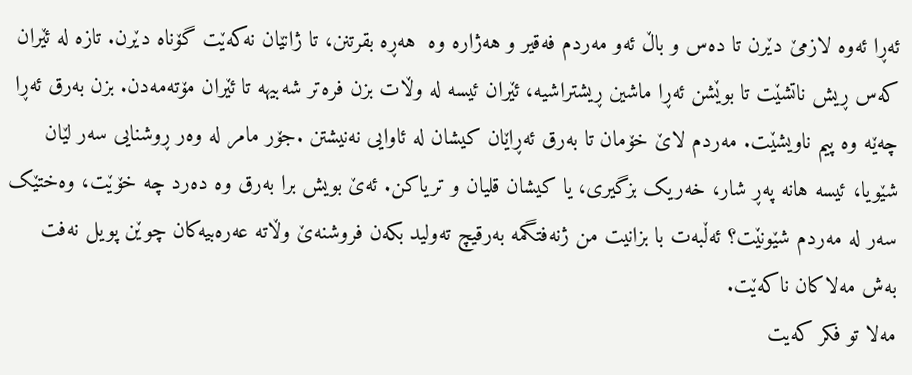ئه‌ڕا ئه‌وه‌ لازمێ دێرن تا ده‌س و باڵ ئه‌و مه‌ردم فه‌قیر و هه‌ژاره‌ وه‌ ‌ هه‌ڕه‌ بقرتنن، تا ژانێان نه‌که‌ێت گۆناه‌ دێرن. تازه‌ له‌ ئێران که‌س ڕیش ناتشێت تا بوێشن ئه‌ڕا ماشین ڕیشتراشیه‌، ئێران ئیسه‌ له‌ وڵات بزن فره‌تر شه‌بیهه‌ تا ئێران مۆته‌مه‌دن. بزن به‌رق ئه‌ڕا چه‌ێه‌ وه‌ پیم ناویشێت. مه‌ردم لاێ خۆمان تا به‌رق ئه‌ڕاێان کیشان له‌ ئاوایی نه‌نیشتن .جۆر مامر له‌ وه‌ر ڕوشنایی سه‌ر لێان شێویا، ئیسه‌ هانه‌ په‌ڕ شار، خه‌ریک بزگیری، یا کیشان قلیان و تریاکن. ئه‌ێ بویش برا به‌رق وه‌ ده‌رد چه‌ خۆێت، وه‌ختێک سه‌ر له‌ مه‌ردم شێونێت؟ ئه‌ڵبه‌ت با بزانیت من ژنه‌فتگمه‌ به‌رقیچ ته‌ولید بکه‌ن فروشنه‌ێ وڵاته‌ عه‌ره‌بیه‌کان چوێن پویل نه‌فت به‌ش مه‌لاکان ناکه‌ێت.
مه‌لا تو فکر که‌یت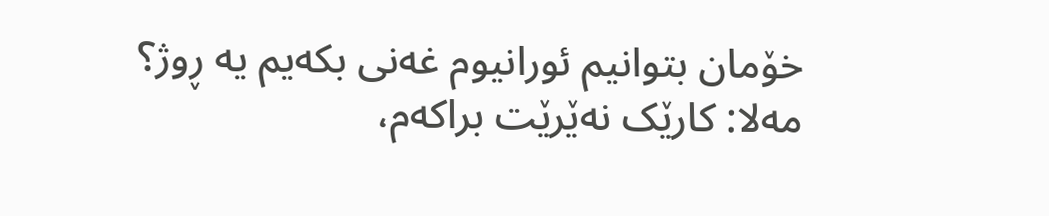خۆمان بتوانیم ئورانیوم غه‌نی بکه‌یم یه‌ ڕوژ؟
مه‌لا: کارێک نه‌ێرێت براکه‌م،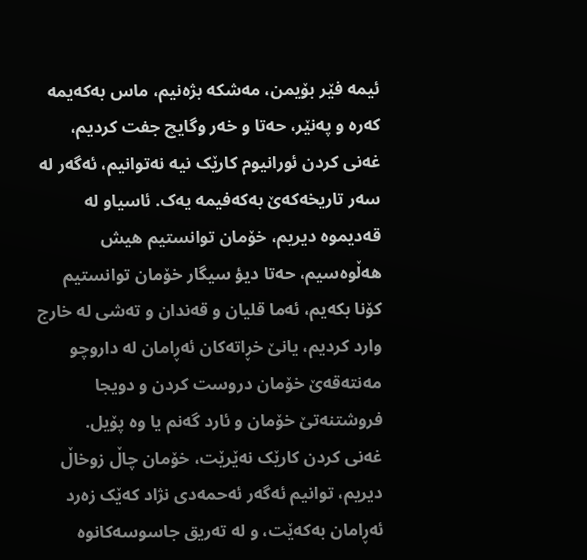ئیمه‌ فێر بۆیمن، مه‌شکه‌ بژه‌نیم، ماس به‌که‌یمه‌ که‌ره‌ و په‌نێر، حه‌تا و خه‌ر وگایچ جفت کردیم، غه‌نی کردن ئورانیوم کارێک نیه‌ نه‌توانیم، ئه‌گه‌ر له‌ سه‌ر تاریخه‌که‌ێ به‌که‌فیمه‌ یه‌ک. ئاسیاو له‌ قه‌دیموه‌ دیریم، خۆمان توانستیم هیش هه‌ڵوه‌سیم، حه‌تا دیؤ سیگار خۆمان توانستیم کۆنا بکه‌یم، ئه‌ما قلیان و قه‌ندان و ته‌شی له‌ خارج وارد کردیم، یانێ خڕاته‌کان ئه‌ڕامان له‌ داروچو مه‌نته‌قه‌ێ خۆمان دروست کردن و دویجا فروشتنه‌تێ خۆمان و ئارد گه‌نم یا وه‌ پۆیل.
غه‌نی کردن کارێک نه‌ێرێت، خۆمان چاڵ زوخاڵ دیریم، توانیم ئه‌گه‌ر ئه‌حمه‌دی نژاد که‌ێک زه‌رد ئه‌ڕامان به‌که‌ێت، و له‌ ته‌ریق جاسوسه‌کانوه‌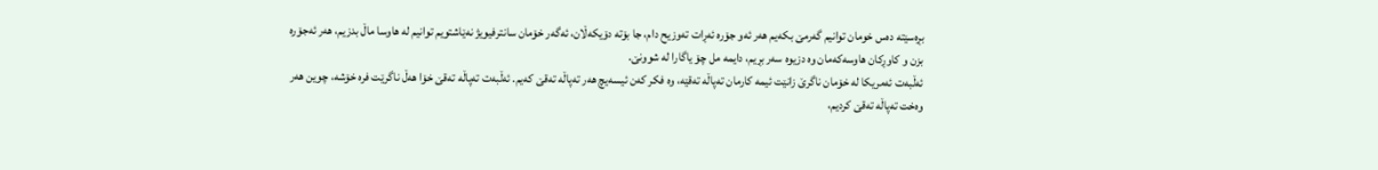بڕه‌سێته‌ ده‌س خومان توانیم گه‌رمێ بکه‌یم هه‌ر ئه‌و جۆره‌ ئه‌ڕات ته‌وزیح دام، جا بۆته‌ دۆیکه‌ڵان، ئه‌گه‌ر خۆمان سانترفیویژ نه‌ێاشتویم توانیم له‌ هاوسا ماڵ بدزیم، هه‌ر ئه‌جۆره‌ بزن و کاوڕکان هاوسه‌که‌مان وه‌ دزیوه‌ سه‌ر بڕیم، دایمه‌ مل چۆ یاگارا له‌ شوونێ.
ئه‌ڵبه‌ت ئه‌مریکا له‌ خۆمان ناگرێ زانێت ئیمه‌ کارمان ته‌پاڵه‌ ته‌قێه‌، وه‌ فکر که‌ن ئیسه‌یچ هه‌ر ته‌پاڵه‌ ته‌قێ که‌یم. ئه‌ڵبه‌ت ته‌پاڵه‌ ته‌قێ خۆا هه‌ڵ ناگرێت فره‌ خۆشه‌، چوین هه‌ر وه‌خت ته‌پاڵه‌ ته‌قێ کردیم،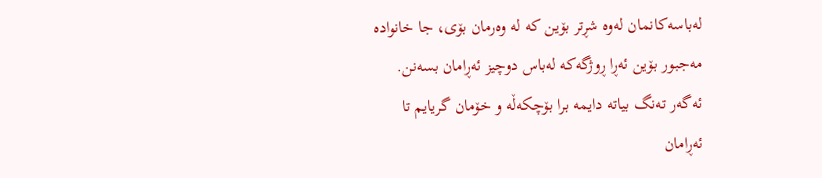له‌باسه‌کانمان له‌وه‌ شڕتر بۆین که‌ له‌ وه‌رمان بۆی، جا خانواده‌ مه‌جبور بۆین ئه‌ڕا ڕوژگه‌که‌ له‌باس دوچیز ئه‌ڕامان بسه‌نن. ئه‌گه‌ر ته‌نگ بیاته‌ دایمه‌ برا بۆچکه‌ڵه‌ و خۆمان گریایم تا ئه‌ڕامان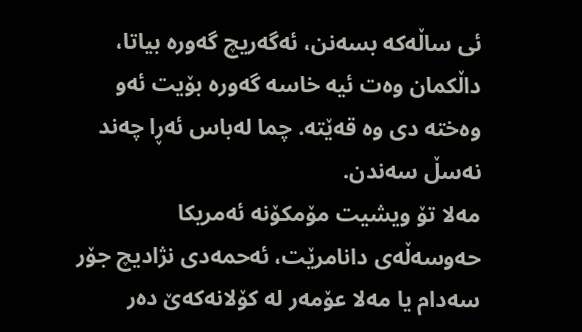ئی ساڵه‌که‌ بسه‌نن، ئه‌گه‌ریچ گه‌وره‌ بیاتا، داڵکمان وه‌ت ئیه‌ خاسه‌ گه‌وره‌ بۆیت ئه‌و وه‌خته‌ دی وه‌ قه‌ێته‌. چما له‌باس ئه‌ڕا چه‌ند نه‌سڵ سه‌ندن.
مه‌لا تۆ ویشیت مۆمکۆنه‌ ئه‌مریکا حه‌وسه‌ڵه‌ی دانامرێت، ئه‌حمه‌دی نژادیچ جۆر سه‌دام یا مه‌لا عۆمه‌ر له‌ کۆلانه‌که‌ێ ده‌ر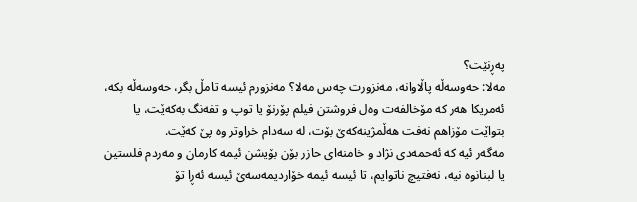په‌ڕنێت؟
مه‌لا: حه‌وسه‌ڵه‌ پاڵاوانه‌، مه‌نزورت چه‌س مه‌لا؟ مه‌نزورم ئیسه‌ تامڵ بگر، حه‌وسه‌ڵه‌ بکه‌، ئه‌مریکا هه‌ر که‌ مۆخالفه‌ت وه‌ل فروشتن فیلم پۆرنۆ یا توپ و تفه‌نگ به‌که‌ێت، یا بتواێت مۆزاهم نه‌فت هه‌ڵمژینه‌که‌ێ بۆت، له‌ سه‌دام خراوتر وه‌ پێ که‌ێت.
مه‌گه‌ر ئیه‌ که‌ ئه‌حمه‌دی نژاد و خامنه‌ای حازر بۆن بۆیشن ئیمه‌ کارمان و مه‌ردم فلستین یا لبنانوه‌ نیه‌، نه‌فتیچ ناتوایم، تا ئیسه‌ ئیمه‌ خۆاردیمه‌سه‌ێ ئیسه‌ ئه‌ڕا تۆ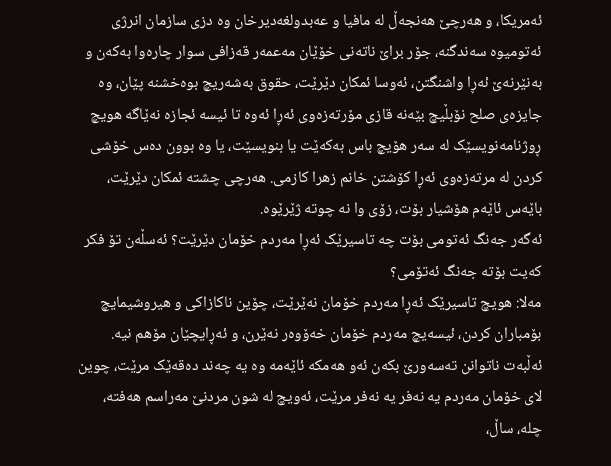ئه‌مریکا، و هه‌رچێ هه‌نجه‌ڵ له‌ مافیا و عه‌بدولغه‌دیرخان وه‌ دزی سازمان انرژی ئه‌تومیوه‌ سه‌ندگنه،‌ جۆر براێ ناته‌نی خۆێان مه‌عمه‌ر قه‌زافی سوار چاره‌وا به‌که‌ن و به‌نێرنه‌ێ ئه‌ڕا واشنگتن، ئه‌وسا ئمکان دێرێت، حقوق به‌شه‌ریچ بوه‌خشنه‌ پێان، وه‌ جایزه‌ی صلح نۆبڵیچ بێه‌نه‌ قازی مۆرته‌زه‌وی ئه‌ڕا ئه‌وه‌ تا ئیسه‌ ئجازه‌ نه‌ێاگه‌ هویچ ڕوژنامه‌نویسێک له‌ سه‌ر هۆیچ باس به‌که‌ێت یا بنویسێت، یا وه‌ بوون ده‌س خۆشی کردن له‌ مرته‌زه‌وی ئه‌ڕا کۆشتن خانم زهرا کازمی. هه‌رچی چشته‌ ئمکان دێرێت، باێه‌س ئاێه‌م هۆشیار بۆت، زۆی وا نه‌ چوته‌ ژێرێوه‌.
ئه‌گه‌ر جه‌نگ ئه‌تومی بۆت چه‌ تاسیرێک ئه‌ڕا مه‌ردم خۆمان دێرێت؟ ئه‌سڵه‌ن تۆ فکر که‌یت بۆته‌ جه‌نگ ئه‌تۆمی؟
مه‌لا: هویچ تاسیرێک ئه‌ڕا مه‌ردم خۆمان نه‌ێرێت، چۆین ناکازاکی و هیروشیمایچ بۆمباران کردن، ئیسه‌یچ مه‌ردم خۆمان خه‌ۆوه‌ر نه‌ێرن، و ئه‌ڕایچێان مۆهم نیه‌. ئه‌ڵبه‌ت ناتوانن ته‌سه‌ورێ بکه‌ن ئه‌و هه‌مکه‌ ئاێه‌مه‌ وه‌ یه‌ چه‌ند ده‌قه‌ێک مرێت، چوین لای خۆمان مه‌ردم یه‌ نه‌فر یه‌ نه‌فر مرێت، ئه‌ویچ له‌ شون مردنێ مه‌راسم هه‌فته‌، چله‌، ساڵ،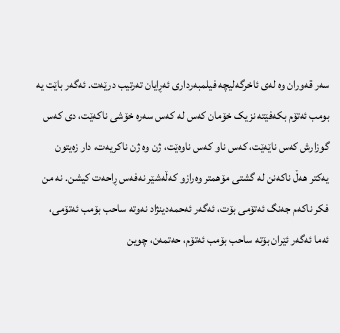سه‌ر قه‌وران وه‌ له‌ی ئاخرگه‌لیچه‌ فیلمبه‌رداری ئه‌ڕایان ته‌رتیب درێه‌ت. ئه‌گه‌ر باێت یه‌ بومب ئه‌تۆم بکه‌فێته‌ نزیک خۆمان که‌س له‌ که‌س سه‌ره‌ خۆشی ناکه‌ێت، دی که‌س گوزارش که‌س ناێه‌ێت، که‌س ناو که‌س ناوه‌ێت، ژن وه‌ ژن ناکریه‌ت، دار زه‌یتون یه‌کتر هه‌ڵ ناکه‌نن له‌ گشتی مۆهمتر وه‌رازو که‌ڵه‌شێر نه‌فه‌س ڕاحه‌ت کیشن. نه‌ من فکر ناکه‌م جه‌نگ ئه‌تۆمی بۆت، ئه‌گه‌ر ئه‌حمه‌دینژاد نه‌وته‌ ساحب بۆمب ئه‌تۆمی، ئه‌ما ئه‌گه‌ر ئێران بۆته‌ ساحب بۆمب ئه‌تۆم، حه‌تمه‌ن، چوین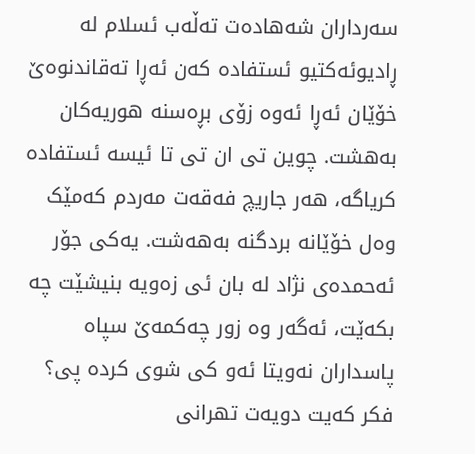سه‌رداران شه‌هاده‌ت ته‌ڵه‌ب ئسلام له‌ ڕادیوئه‌کتیو ئستفاده‌ که‌ن ئه‌ڕا ته‌قاندنوه‌ێ خۆێان ئه‌ڕا ئه‌وه‌ زۆی بڕه‌سنه‌ هوریه‌کان به‌هشت. چوین تی ان تی تا ئیسه‌ ئستفاده‌ کریاگه‌، هه‌ر جاریچ فه‌قه‌ت مه‌ردم که‌مێک وه‌ل خۆێانه‌ بردگنه‌ به‌هه‌شت. یه‌کی جۆر ئه‌حمده‌ی نژاد له‌ بان ئی زه‌ویه‌ بنیشێت چه‌ بکه‌ێت، ئه‌گه‌ر وه‌ زور چه‌کمه‌ێ سپاه‌ پاسداران نه‌ویتا ئه‌و کی شوی کرده‌ پی؟ فکر که‌یت دویه‌ت تهرانی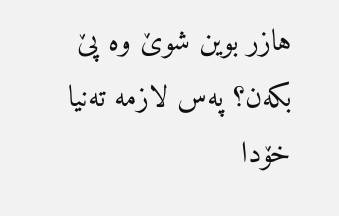هازر بوین شوێ وه‌ پێ بکه‌ن؟ په‌س لازمه‌ ته‌نیا خۆدا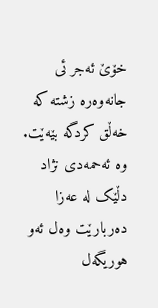خۆێ ئه‌جر ئی جانه‌وه‌ره‌ زشته‌ که‌ خه‌ڵق کردگه‌ بێه‌ێت. وه‌ ئه‌حمه‌دی نژاد دڵێک له‌ عه‌زا ده‌ربارێت وه‌ل ئه‌و هوریگه‌ل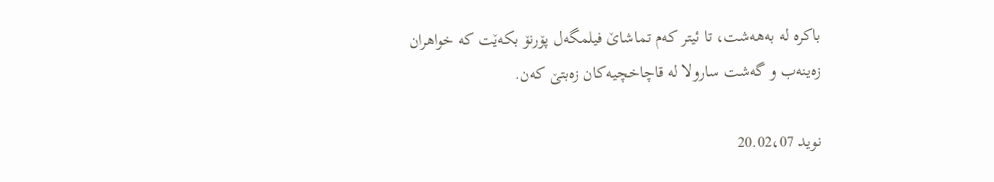باکره‌ له‌ به‌هه‌شت، تا ئیتر که‌م تماشاێ فیلمگه‌ل پۆرنۆ بکه‌ێت که‌ خواهران زه‌ینه‌ب و گه‌شت سارولا له‌ قاچاخچیه‌کان زه‌بتێ که‌ن.

نوید 20.02،07